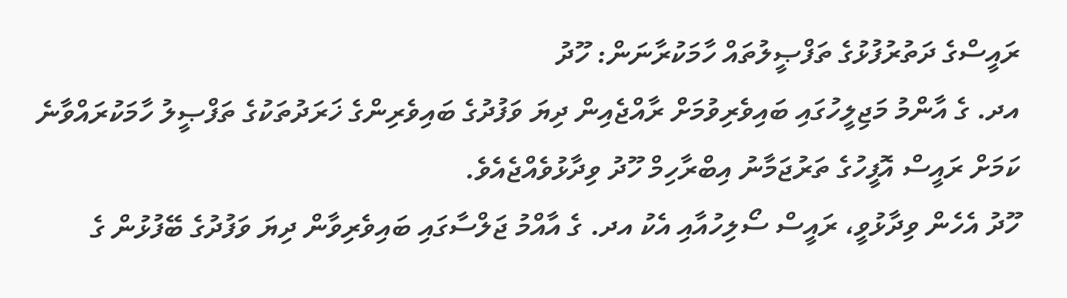ރައީސްގެ ދަތުރުފުޅުގެ ތަފްޞީލުތައް ހާމަކުރާނަން: ހޫދު
އދ. ގެ އާންމު މަޖިލީހުގައި ބައިވެރިވުމަށް ރާއްޖެއިން ދިޔަ ވަފުދުގެ ބައިވެރިންގެ ޚަރަދުތަކުގެ ތަފްޞީލު ހާމަކުރައްވާނެ ކަމަށް ރައީސް އޮފީހުގެ ތަރުޖަމާނު އިބްރާހިމް ހޫދު ވިދާޅުވެއްޖެއެވެ.
ހޫދު އެހެން ވިދާޅުވީ، ރައީސް ސޯލިހުއާއި އެކު އދ. ގެ އާއްމު ޖަލްސާގައި ބައިވެރިވާން ދިޔަ ވަފުދުގެ ބޭފުޅުން ގެ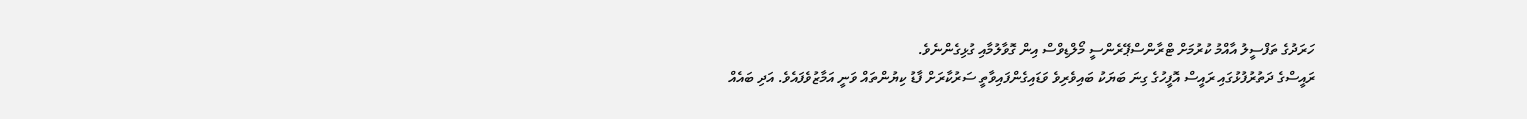ހަރަދުގެ ތަފްސީލު އާއްމު ކުރުމަށް ޓްރާންސްޕޭރެންސީ މޯލްޑިވްސް އިން ގޮވާލުމާއި ގުޅިގެންނެވެ.
ރައީސްގެ ދަތުރުފުޅުގައި ރައީސް އޮފީހުގެ ގިނަ ބަޔަކު ބައިވެރިވެ ވަޑައިގެންފައިވާތީ ސަރުކާރަށް ފާޑު ކިޔުންތައް ވަނީ އަމާޒުވެފައެވެ. އަދި ބައެއް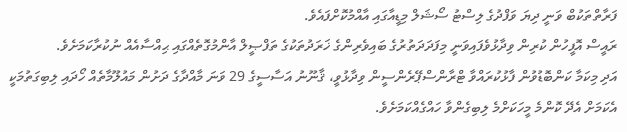ފަރާތްތަކުބް ވަނީ ދިޔަ ވަފްދުގެ ލިސްޓު ސޯޝަލް މިޑީއާގައި އާއްމުކޮށްފައެވެ.
ރައީސް އޮފީހުން ކުރިން ވިދާޅުވެފައިވަނީ މިފަދަދަތުރުގެ ބައިވެރިންގެ ޚަރަދުތަކުގެ ތަފްޞީލް އާންމުގޮތެއްގައި ޙިއްސާއެއް ނުކުރާކަމަށެވެ.
އަދި މިކަމާ ކަންބޮޑުވުން ފާޅުކުރައްވާ ޓްރާންސްޕޭރެންސީން ވިދާޅުވީ، ޤާނޫނު އަސާސީގެ 29 ވަނަ މާއްދާގެ ދަށުން މައުލޫމާތެއް ހޯދައި ލިބިގަތުމަކީ އެކަމަށް އެދޭ ކޮންމެ މީހަކަށްމެ ލިބިގެންވާ ހައްގެއްކަމަށެވެ.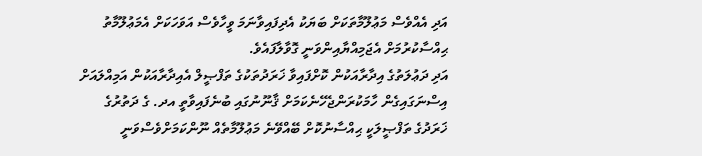އަދި އެއްވެސް މަޢުލޫމާތަކަށް ބަޔަކު އެދިފައިވާނަމަ ވީހާވެސް އަވަހަކަށް އެމަޢުލޫމާތު ޙިއްސާކުރުމަށް އެޖަމިއްޔާއިންވަނީ ގޮވާލާފައެވެ.
އަދި ދަޢުލަތުގެ އިދާރާއަކުން ކޮށްފައިވާ ޚަރަދުތަކުގެ ތަފްޞީލް އެއިދާރާއަކުން އަމިއްލައަށް އިސްނަގައިގެން ހާމަކުރަންޖެހޭނެކަމަށް ޤާނޫނުގައި ބުނެފައިވާތީ އދ. ގެ ދަތުރުގެ ޚަރަދުގެ ތަފްޞީލަކީ ޙިއްސާނުކޮށް ބޭއްވޭނެ މަޢުލޫމާތެއް ނޫންކަމަށްވެސްވަނީ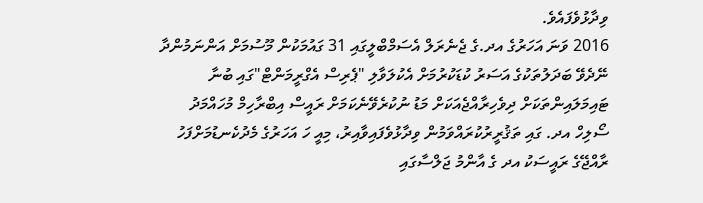ވިދާޅުވެފައެވެ.
2016 ވަނަ އަހަރުގެ އދ.ގެ ޖެނެރަލް އެސަމްބްލީގައި 31 ގައުމަކުން މޫސުމަށް އަންނަމުންދާ ނޭދެވޭ ބަދަލުތަކުގެ އަސަރު ކުޑަކުރުމަށް އެކުލަވާލި "ޕެރިސް އެގްރީމަންޓް"ގައި ބުނާ ޓައިމަލައިންތަކަށް ދިވެހިރާއްޖެއަކަށް މަޑު ނުކުރެވޭނެކަމަށް ރައީސް އިބްރާހިމް މުހައްމަދު ސޯލިހް އދ. ގައި ތަޤުރީރުކުރައްވަމުން ވިދާޅުވެފައިވާއިރު، މިއީ ހަ އަހަރުގެ މެދުކެނޑުމަށްފަހު ރާއްޖޭގެ ރައީސަކު އދ ގެ އާންމު ޖަލްސާގައި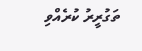ތަގުރީރު ކުރެއްވި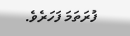ފުރަތަމަ ފަހަރެވެ.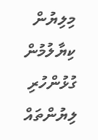މިލިޔުން ކިޔާލުމުން
ގުޅުންހުރި ލިޔުންތައް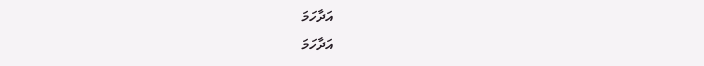އަދާހަމަ
އަދާހަމަ